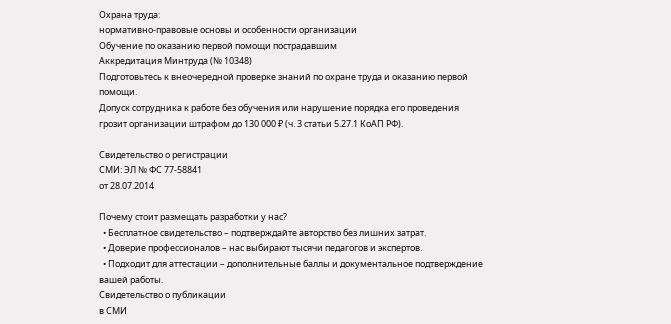Охрана труда:
нормативно-правовые основы и особенности организации
Обучение по оказанию первой помощи пострадавшим
Аккредитация Минтруда (№ 10348)
Подготовьтесь к внеочередной проверке знаний по охране труда и оказанию первой помощи.
Допуск сотрудника к работе без обучения или нарушение порядка его проведения
грозит организации штрафом до 130 000 ₽ (ч. 3 статьи 5.27.1 КоАП РФ).

Свидетельство о регистрации
СМИ: ЭЛ № ФС 77-58841
от 28.07.2014

Почему стоит размещать разработки у нас?
  • Бесплатное свидетельство – подтверждайте авторство без лишних затрат.
  • Доверие профессионалов – нас выбирают тысячи педагогов и экспертов.
  • Подходит для аттестации – дополнительные баллы и документальное подтверждение вашей работы.
Свидетельство о публикации
в СМИ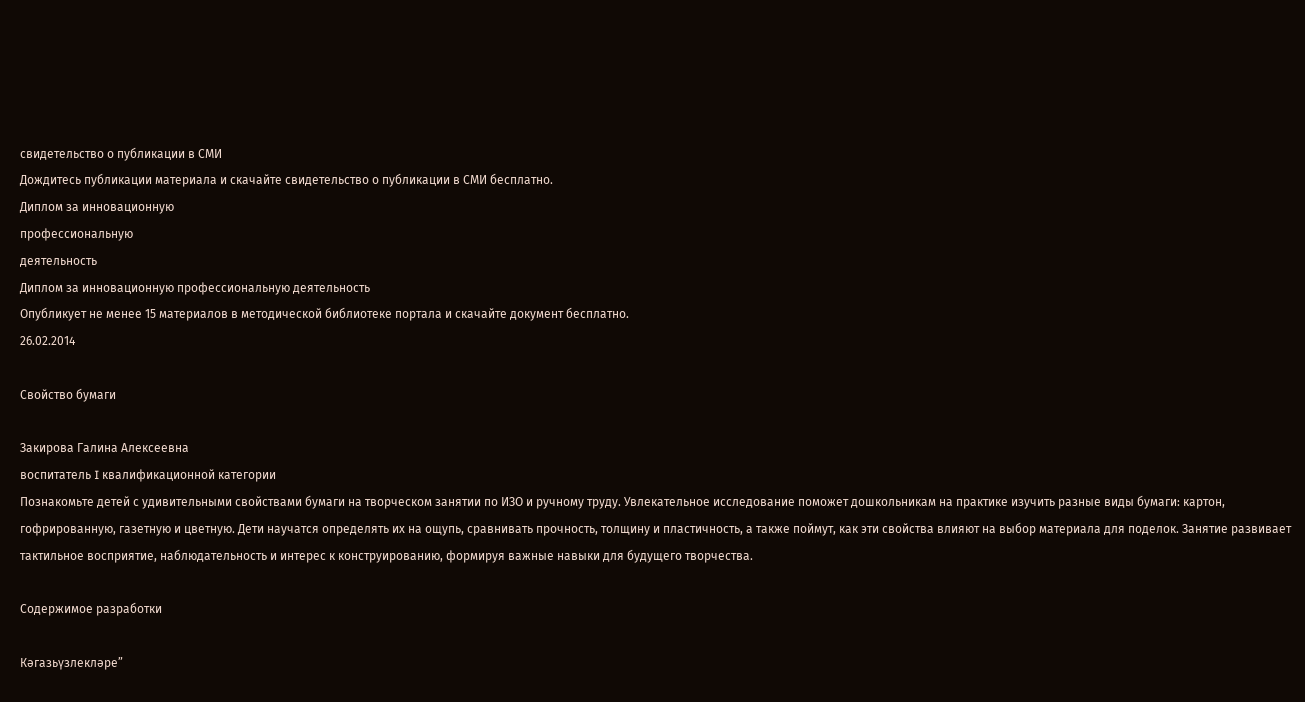свидетельство о публикации в СМИ
Дождитесь публикации материала и скачайте свидетельство о публикации в СМИ бесплатно.
Диплом за инновационную
профессиональную
деятельность
Диплом за инновационную профессиональную деятельность
Опубликует не менее 15 материалов в методической библиотеке портала и скачайте документ бесплатно.
26.02.2014

Свойство бумаги

Закирова Галина Алексеевна
воспитатель I квалификационной категории
Познакомьте детей с удивительными свойствами бумаги на творческом занятии по ИЗО и ручному труду. Увлекательное исследование поможет дошкольникам на практике изучить разные виды бумаги: картон, гофрированную, газетную и цветную. Дети научатся определять их на ощупь, сравнивать прочность, толщину и пластичность, а также поймут, как эти свойства влияют на выбор материала для поделок. Занятие развивает тактильное восприятие, наблюдательность и интерес к конструированию, формируя важные навыки для будущего творчества.

Содержимое разработки

Кәгазьүзлекләре”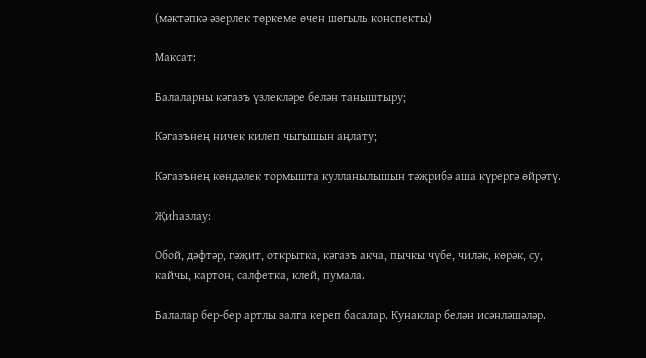(мәктәпкә әзерлек төркеме өчен шөгыль конспекты)

Максат:

Балаларны кәгазъ үзлекләре белән таныштыру;

Кәгазънең ничек килеп чыгышын аңлату;

Кәгазънең көндәлек тормышта кулланылышын тәҗрибә аша күрергә өйрәтү.

Җиһазлау:

Обой, дәфтәр, гәҗит, открытка, кәгазъ акча, пычкы чүбе, чиләк, көрәк, су, кайчы, картон, салфетка, клей, пумала.

Балалар бер-бер артлы залга кереп басалар. Кунаклар белән исәнләшәләр.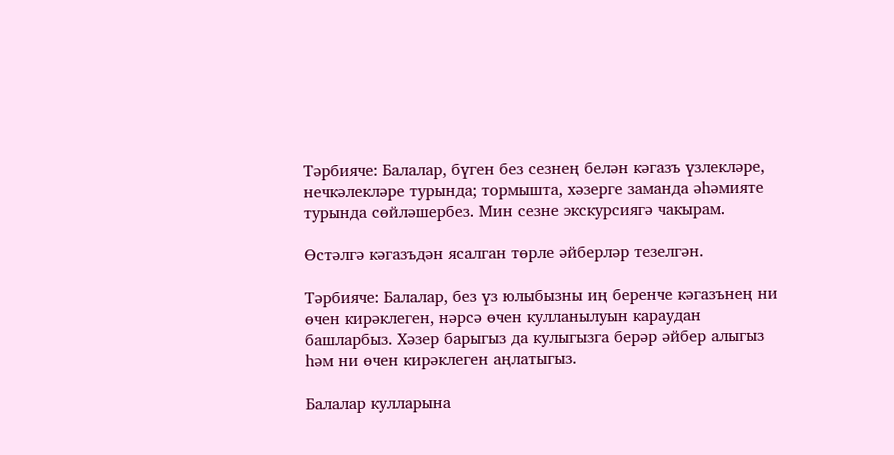Тәрбияче: Балалар, бүген без сезнең белән кәгазъ үзлекләре, нечкәлекләре турында; тормышта, хәзерге заманда әһәмияте турында сөйләшербез. Мин сезне экскурсиягә чакырам.

Өстәлгә кәгазъдән ясалган төрле әйберләр тезелгән.

Тәрбияче: Балалар, без үз юлыбызны иң беренче кәгазънең ни өчен кирәклеген, нәрсә өчен кулланылуын караудан башларбыз. Хәзер барыгыз да кулыгызга берәр әйбер алыгыз һәм ни өчен кирәклеген аңлатыгыз.

Балалар кулларына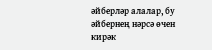әйберләр алалар, бу әйбернең нәрсә өчен кирәк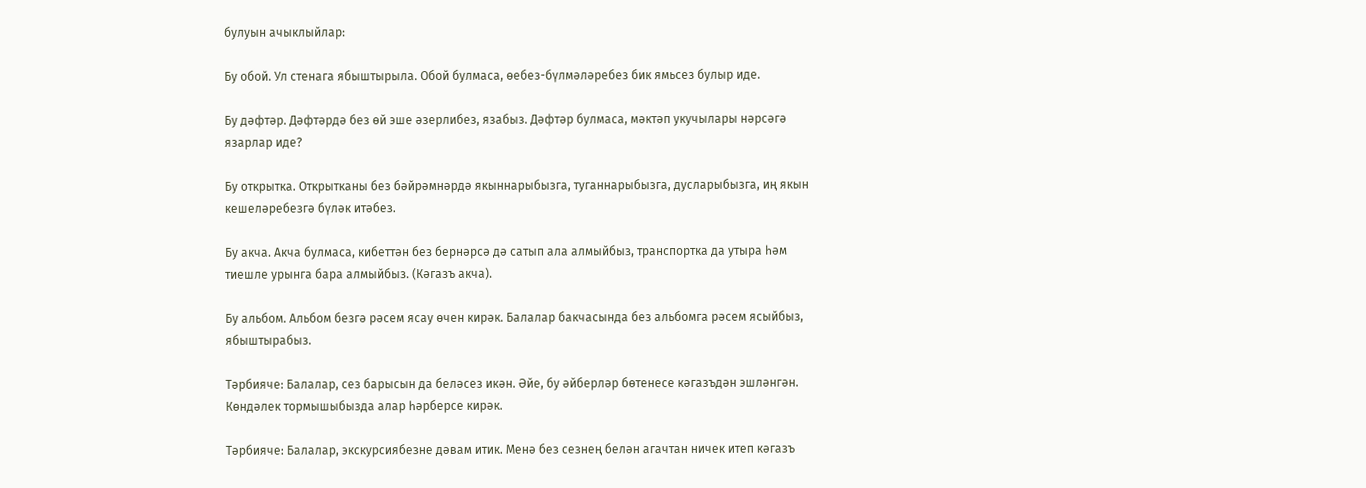булуын ачыклыйлар:

Бу обой. Ул стенага ябыштырыла. Обой булмаса, өебез-бүлмәләребез бик ямьсез булыр иде.

Бу дәфтәр. Дәфтәрдә без өй эше әзерлибез, язабыз. Дәфтәр булмаса, мәктәп укучылары нәрсәгә язарлар иде?

Бу открытка. Открытканы без бәйрәмнәрдә якыннарыбызга, туганнарыбызга, дусларыбызга, иң якын кешеләребезгә бүләк итәбез.

Бу акча. Акча булмаса, кибеттән без бернәрсә дә сатып ала алмыйбыз, транспортка да утыра һәм тиешле урынга бара алмыйбыз. (Кәгазъ акча).

Бу альбом. Альбом безгә рәсем ясау өчен кирәк. Балалар бакчасында без альбомга рәсем ясыйбыз, ябыштырабыз.

Тәрбияче: Балалар, сез барысын да беләсез икән. Әйе, бу әйберләр бөтенесе кәгазъдән эшләнгән. Көндәлек тормышыбызда алар һәрберсе кирәк.

Тәрбияче: Балалар, экскурсиябезне дәвам итик. Менә без сезнең белән агачтан ничек итеп кәгазъ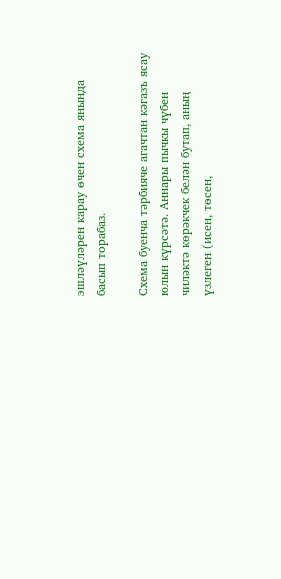эшләүләрен карау өчен схема янында басып торабаз.

Схема буенча тәрбияче агачтан кәгазъ ясау юлын күрсәтә. Аннары пычкы чүбен чиләктә көрәкчек белән бутап, аның үзлеген (исен, төсен,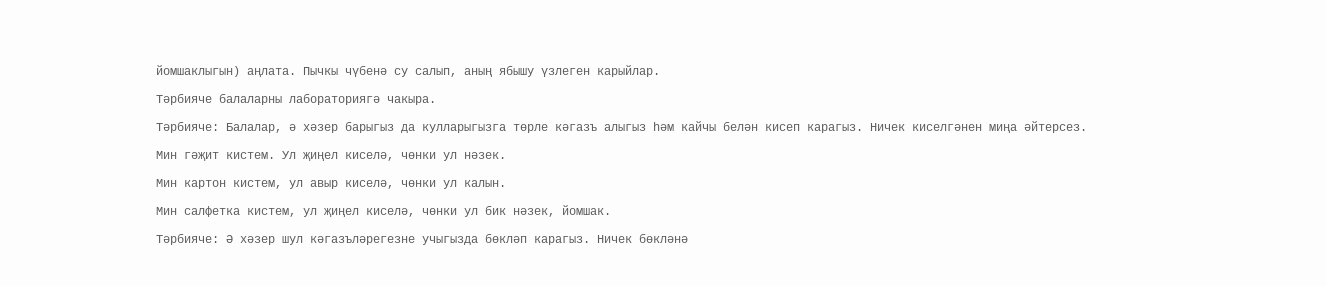йомшаклыгын) аңлата. Пычкы чүбенә су салып, аның ябышу үзлеген карыйлар.

Тәрбияче балаларны лабораториягә чакыра.

Тәрбияче: Балалар, ә хәзер барыгыз да кулларыгызга төрле кәгазъ алыгыз һәм кайчы белән кисеп карагыз. Ничек киселгәнен миңа әйтерсез.

Мин гәҗит кистем. Ул җиңел киселә, чөнки ул нәзек.

Мин картон кистем, ул авыр киселә, чөнки ул калын.

Мин салфетка кистем, ул җиңел киселә, чөнки ул бик нәзек, йомшак.

Тәрбияче: Ә хәзер шул кәгазъләрегезне учыгызда бөкләп карагыз. Ничек бөкләнә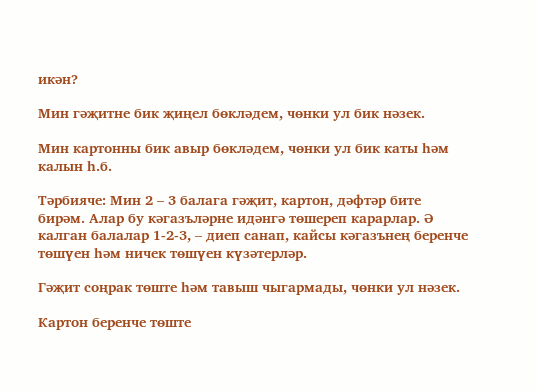икән?

Мин гәҗитне бик җиңел бөкләдем, чөнки ул бик нәзек.

Мин картонны бик авыр бөкләдем, чөнки ул бик каты һәм калын һ.б.

Тәрбияче: Мин 2 – 3 балага гәҗит, картон, дәфтәр бите бирәм. Алар бу кәгазъләрне идәнгә төшереп карарлар. Ә калган балалар 1-2-3, – диеп санап, кайсы кәгазънең беренче төшүен һәм ничек төшүен күзәтерләр.

Гәҗит соңрак төште һәм тавыш чыгармады, чөнки ул нәзек.

Картон беренче төште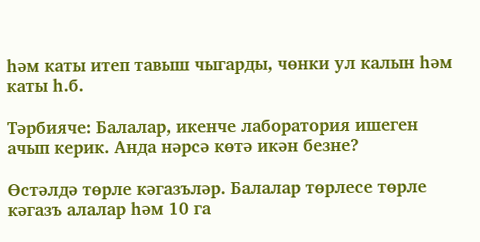һәм каты итеп тавыш чыгарды, чөнки ул калын һәм каты һ.б.

Тәрбияче: Балалар, икенче лаборатория ишеген ачып керик. Анда нәрсә көтә икән безне?

Өстәлдә төрле кәгазъләр. Балалар төрлесе төрле кәгазъ алалар һәм 10 га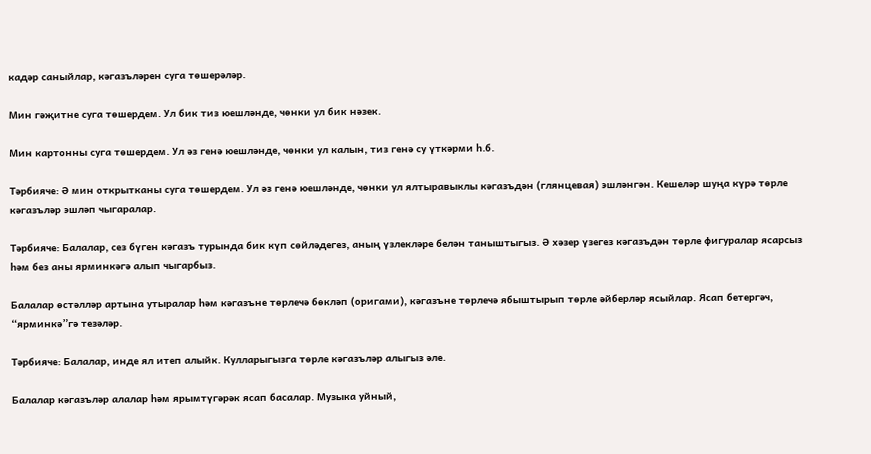кадәр саныйлар, кәгазъләрен суга төшерәләр.

Мин гәҗитне суга төшердем. Ул бик тиз юешләнде, чөнки ул бик нәзек.

Мин картонны суга төшердем. Ул әз генә юешләнде, чөнки ул калын, тиз генә су үткәрми һ.б.

Тәрбияче: Ә мин открытканы суга төшердем. Ул әз генә юешләнде, чөнки ул ялтыравыклы кәгазъдән (глянцевая) эшләнгән. Кешеләр шуңа күрә төрле кәгазъләр эшләп чыгаралар.

Тәрбияче: Балалар, сез бүген кәгазъ турында бик күп сөйләдегез, аның үзлекләре белән таныштыгыз. Ә хәзер үзегез кәгазъдән төрле фигуралар ясарсыз һәм без аны ярминкәгә алып чыгарбыз.

Балалар өстәлләр артына утыралар һәм кәгазъне төрлечә бөкләп (оригами), кәгазъне төрлечә ябыштырып төрле әйберләр ясыйлар. Ясап бетергәч, “ярминкә”гә тезәләр.

Тәрбияче: Балалар, инде ял итеп алыйк. Кулларыгызга төрле кәгазъләр алыгыз әле.

Балалар кәгазъләр алалар һәм ярымтүгәрәк ясап басалар. Музыка уйный,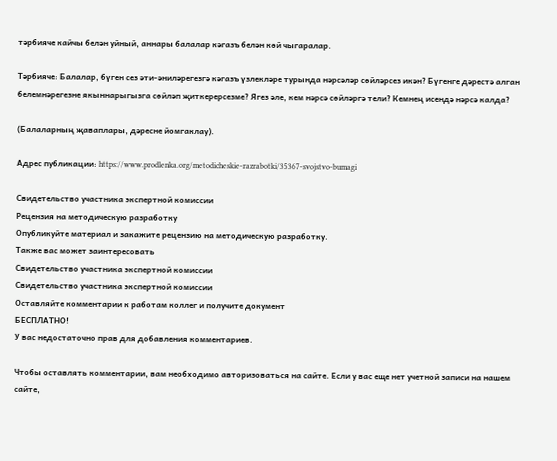тәрбияче кайчы белән уйный, аннары балалар кәгазъ белән көй чыгаралар.

Тәрбияче: Балалар, бүген сез әти-әниләрегезгә кәгазъ үзлекләре турында нәрсәләр сөйләрсез икән? Бүгенге дәрестә алган белемнәрегезне якыннарыгызга сөйләп җиткерерсезме? Ягез әле, кем нәрсә сөйләргә тели? Кемнең исендә нәрсә калда?

(Балаларның җаваплары, дәресне йомгаклау).

Адрес публикации: https://www.prodlenka.org/metodicheskie-razrabotki/35367-svojstvo-bumagi

Свидетельство участника экспертной комиссии
Рецензия на методическую разработку
Опубликуйте материал и закажите рецензию на методическую разработку.
Также вас может заинтересовать
Свидетельство участника экспертной комиссии
Свидетельство участника экспертной комиссии
Оставляйте комментарии к работам коллег и получите документ
БЕСПЛАТНО!
У вас недостаточно прав для добавления комментариев.

Чтобы оставлять комментарии, вам необходимо авторизоваться на сайте. Если у вас еще нет учетной записи на нашем сайте,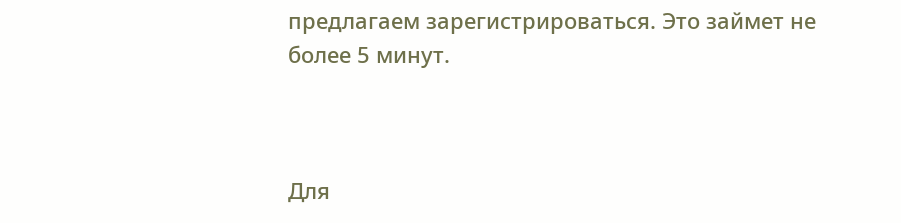предлагаем зарегистрироваться. Это займет не более 5 минут.



Для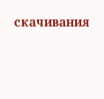скачивания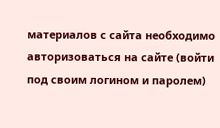материалов с сайта необходимо авторизоваться на сайте (войти под своим логином и паролем)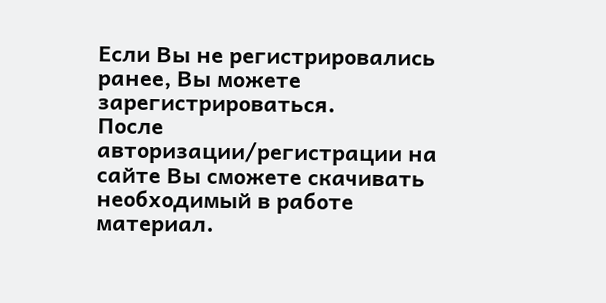Если Вы не регистрировались ранее, Вы можете зарегистрироваться.
После авторизации/регистрации на сайте Вы сможете скачивать необходимый в работе материал.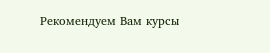Рекомендуем Вам курсы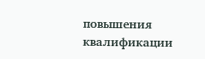повышения квалификации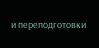и переподготовки